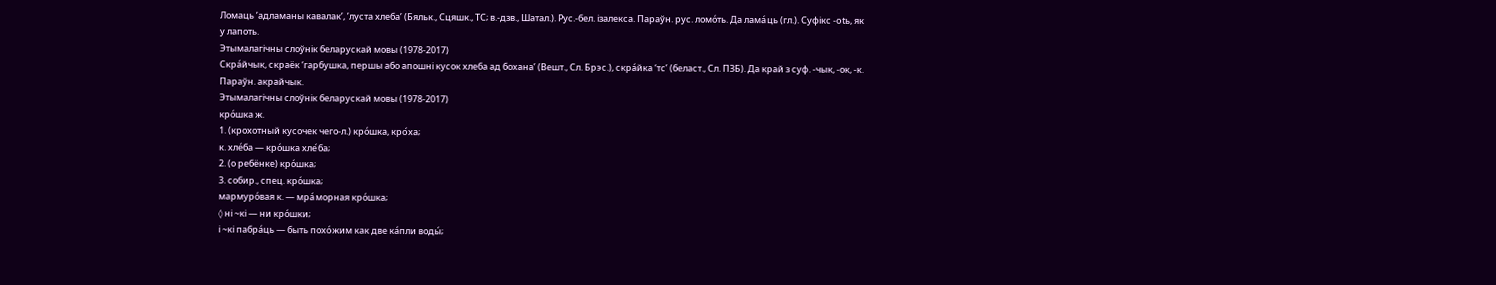Ломаць ’адламаны кавалак’, ’луста хлеба’ (Бяльк., Сцяшк., ТС; в.-дзв., Шатал.). Рус.-бел. ізалекса. Параўн. рус. ломо́ть. Да лама́ць (гл.). Суфікс ‑otь, як у лапоть.
Этымалагічны слоўнік беларускай мовы (1978-2017)
Скра́йчык, скраёк ‘гарбушка, першы або апошні кусок хлеба ад бохана’ (Вешт., Сл. Брэс.), скра́йка ‘тс’ (беласт., Сл. ПЗБ). Да край з суф. ‑чык, ‑ок, ‑к. Параўн. акрайчык.
Этымалагічны слоўнік беларускай мовы (1978-2017)
кро́шка ж.
1. (крохотный кусочек чего-л.) кро́шка, кро́ха;
к. хле́ба — кро́шка хле́ба;
2. (о ребёнке) кро́шка;
3. собир., спец. кро́шка;
мармуро́вая к. — мра́морная кро́шка;
◊ ні ~кі — ни кро́шки;
і ~кі пабра́ць — быть похо́жим как две ка́пли воды́;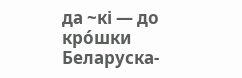да ~кі — до кро́шки
Беларуска-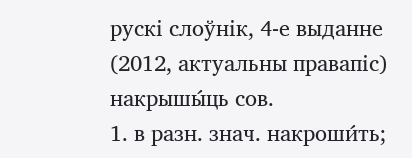рускі слоўнік, 4-е выданне (2012, актуальны правапіс)
накрышы́ць сов.
1. в разн. знач. накроши́ть;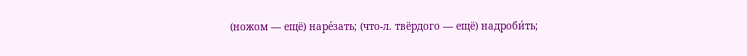(ножом — ещё) наре́зать; (что-л. твёрдого — ещё) надроби́ть;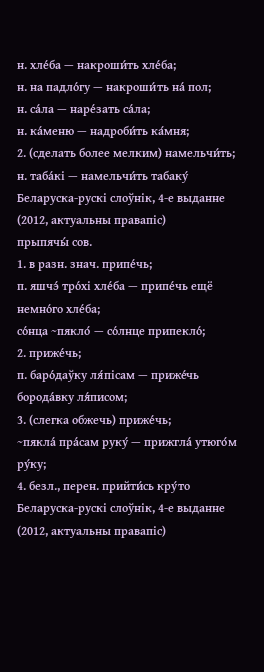н. хле́ба — накроши́ть хле́ба;
н. на падло́гу — накроши́ть на́ пол;
н. са́ла — наре́зать са́ла;
н. ка́меню — надроби́ть ка́мня;
2. (сделать более мелким) намельчи́ть;
н. таба́кі — намельчи́ть табаку́
Беларуска-рускі слоўнік, 4-е выданне (2012, актуальны правапіс)
прыпячы́ сов.
1. в разн. знач. припе́чь;
п. яшчэ́ тро́хі хле́ба — припе́чь ещё немно́го хле́ба;
со́нца ~пякло́ — со́лнце припекло́;
2. приже́чь;
п. баро́даўку ля́пісам — приже́чь борода́вку ля́писом;
3. (слегка обжечь) приже́чь;
~пякла́ пра́сам руку́ — прижгла́ утюго́м ру́ку;
4. безл., перен. прийти́сь кру́то
Беларуска-рускі слоўнік, 4-е выданне (2012, актуальны правапіс)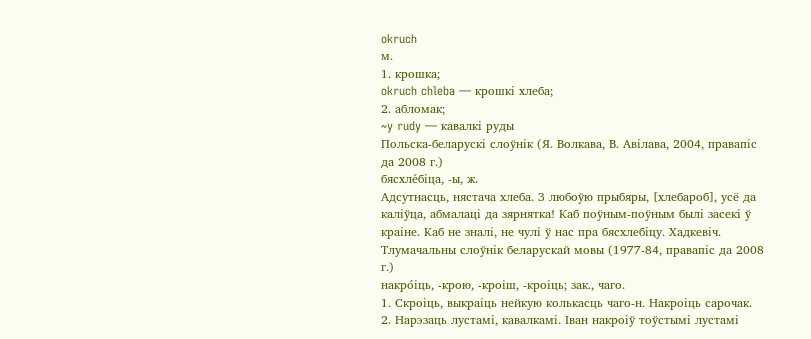okruch
м.
1. крошка;
okruch chleba — крошкі хлеба;
2. абломак;
~y rudy — кавалкі руды
Польска-беларускі слоўнік (Я. Волкава, В. Авілава, 2004, правапіс да 2008 г.)
бясхле́біца, ‑ы, ж.
Адсутнасць, нястача хлеба. З любоўю прыбяры, [хлебароб], усё да каліўца, абмалаці да зярнятка! Каб поўным-поўным былі засекі ў краіне. Каб не зналі, не чулі ў нас пра бясхлебіцу. Хадкевіч.
Тлумачальны слоўнік беларускай мовы (1977-84, правапіс да 2008 г.)
накро́іць, ‑крою, ‑кроіш, ‑кроіць; зак., чаго.
1. Скроіць, выкраіць нейкую колькасць чаго‑н. Накроіць сарочак.
2. Нарэзаць лустамі, кавалкамі. Іван накроіў тоўстымі лустамі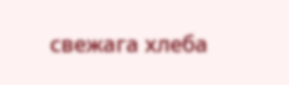свежага хлеба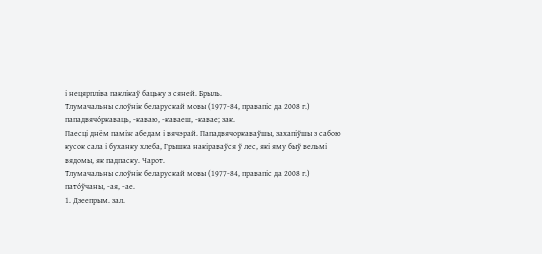і нецярпліва паклікаў бацьку з сяней. Брыль.
Тлумачальны слоўнік беларускай мовы (1977-84, правапіс да 2008 г.)
пападвячо́ркаваць, ‑каваю, ‑каваеш, ‑кавае; зак.
Паесці днём паміж абедам і вячэрай. Пападвячоркаваўшы, захапіўшы з сабою кусок сала і буханку хлеба, Грышка накіраваўся ў лес, які яму быў вельмі вядомы, як падпаску. Чарот.
Тлумачальны слоўнік беларускай мовы (1977-84, правапіс да 2008 г.)
пато́ўчаны, ‑ая, ‑ае.
1. Дзеепрым. зал.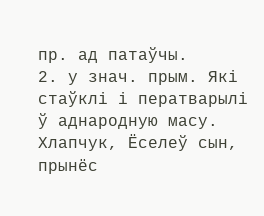пр. ад патаўчы.
2. у знач. прым. Які стаўклі і ператварылі ў аднародную масу. Хлапчук, Ёселеў сын, прынёс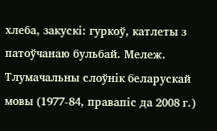хлеба, закускі: гуркоў, катлеты з патоўчанаю бульбай. Мележ.
Тлумачальны слоўнік беларускай мовы (1977-84, правапіс да 2008 г.)